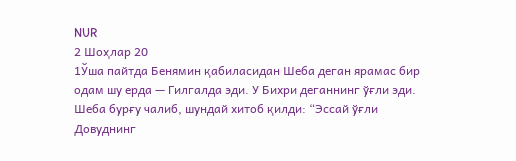NUR
2 Шоҳлар 20
1Ўша пайтда Бенямин қабиласидан Шеба деган ярамас бир одам шу ерда — Гилгалда эди. У Бихри деганнинг ўғли эди. Шеба бурғу чалиб, шундай хитоб қилди: “Эссай ўғли Довуднинг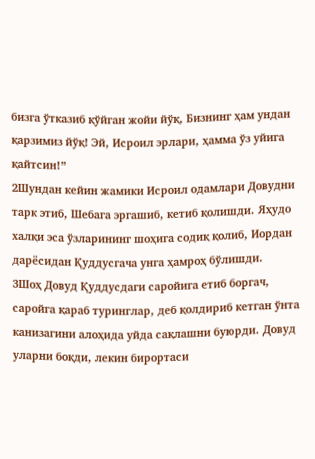бизга ўтказиб қўйган жойи йўқ, Бизнинг ҳам ундан қарзимиз йўқ! Эй, Исроил эрлари, ҳамма ўз уйига қайтсин!”
2Шундан кейин жамики Исроил одамлари Довудни тарк этиб, Шебага эргашиб, кетиб қолишди. Яҳудо халқи эса ўзларининг шоҳига содиқ қолиб, Иордан дарёсидан Қуддусгача унга ҳамроҳ бўлишди.
3Шоҳ Довуд Қуддусдаги саройига етиб боргач, саройга қараб туринглар, деб қолдириб кетган ўнта канизагини алоҳида уйда сақлашни буюрди. Довуд уларни боқди, лекин бирортаси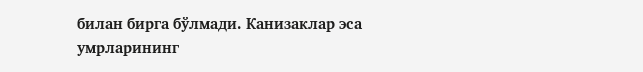билан бирга бўлмади. Канизаклар эса умрларининг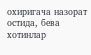охиригача назорат остида, бева хотинлар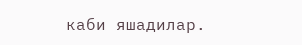каби яшадилар.